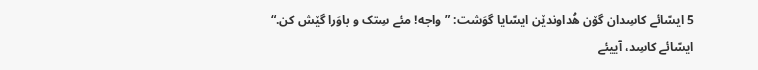5 ایسّائے کاسِدان گۆن هُداوندێن ایسّایا گوَشت: ”واجه! مئے سِتک و باوَرا گێش کن.“
ایسّائے کاسِد، آییئے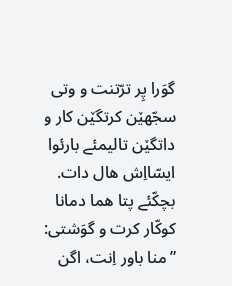گوَرا پِر ترّتنت و وتی سجّهێن کرتگێن کار و داتگێن تالیمئے بارئوا ایسّااِش هال دات.
بچکّئے پتا هما دمانا کوکّار کرت و گوَشتی: ”منا باور اِنت، اگن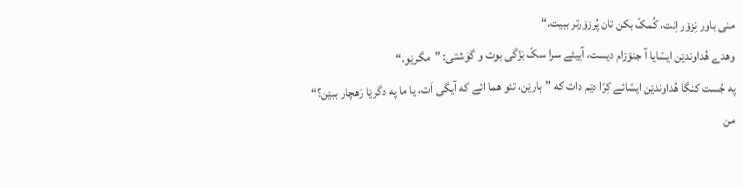منی باور نِزۆر اِنت، کُمکّ بکن تان پُرزۆرتر ببیت.“
وهدے هُداوندێن ایسّایا آ جنۆزام دیست، آییئے سرا سکّ بَزّگی بوت و گوَشتی: ”مگرێو.“
په جُست کنگا هُداوندێن ایسّائے کِرّا دێم دات که ”بارێن، تئو هما ائے که آیگی اَت، یا ما په دگرێا رَهچار ببێن؟“
من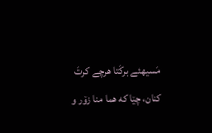مَسیهئے برکَتا هرچے کرتَ کنان، چێا که هما منا زۆر و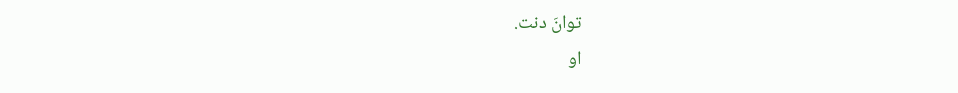توانَ دنت.
او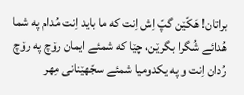براتان! هَکّێن گپّ اِش اِنت که ما باید اِنت مُدام په شما هُدائے شُگرا بگرێن، چێا که شمئے ایمان رۆچ په رۆچ رُدان اِنت و په یکدومیا شمئے سجّهێنانی مِهر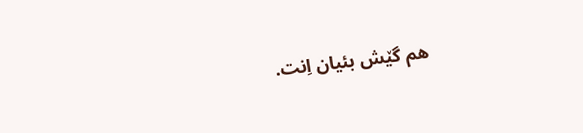هم گێش بئیان اِنت.